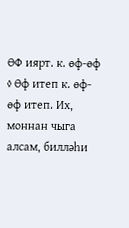ӨФ иярт. к. өф-өф ◊ Өф итеп к. өф-өф итеп. Их, моннан чыга алсам, билләһи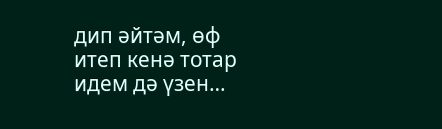дип әйтәм, өф итеп кенә тотар идем дә үзен…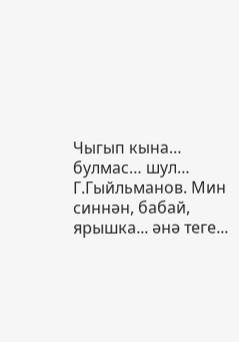Чыгып кына… булмас… шул… Г.Гыйльманов. Мин синнән, бабай, ярышка... әнә теге...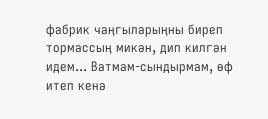фабрик чаңгыларыңны биреп тормассың микән, дип килгән идем... Ватмам-сындырмам, өф итеп кенә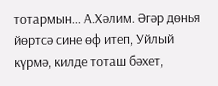тотармын... А.Хәлим. Әгәр дөнья йөртсә сине өф итеп, Уйлый күрмә, килде тоташ бәхет,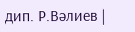дип. Р.Вәлиев |